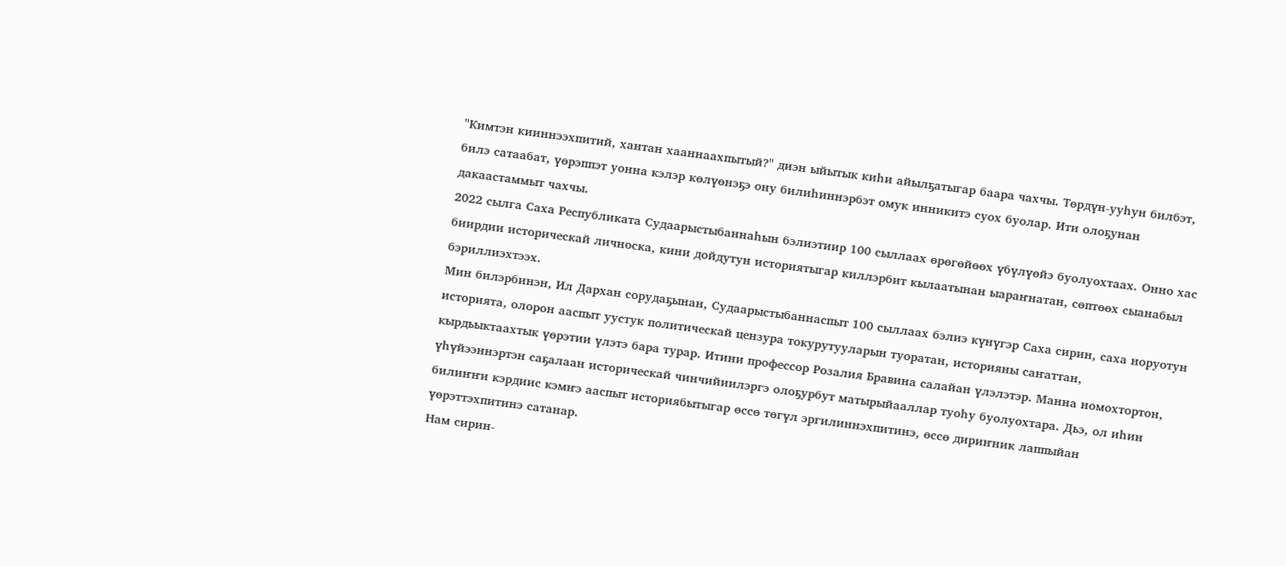"Кимтэн кииннээхпитий, хантан хааннаахпытый?" диэн ыйытык киһи айылҕатыгар баара чахчы. Төрдүн-ууһун билбэт, билэ сатаабат, үөрэппэт уонна кэлэр көлүөнэҕэ ону билиһиннэрбэт омук инникитэ суох буолар. Ити олоҕунан дакаастаммыт чахчы.
2022 сылга Саха Республиката Судаарыстыбаннаһын бэлиэтиир 100 сыллаах өрөгөйөөх үбүлүөйэ буолуохтаах. Онно хас биирдии историческай личноска, кини дойдутун историятыгар киллэрбит кылаатынан ыараҥнатан, сөптөөх сыанабыл бэриллиэхтээх.
Мин билэрбинэн, Ил Дархан сорудаҕынан, Судаарыстыбаннаспыт 100 сыллаах бэлиэ күнүгэр Саха сирин, саха норуотун историята, олорон ааспыт уустук политическай цензура токурутууларын туоратан, историяны саҥаттан, кырдьыктаахтык үөрэтии үлэтэ бара турар. Итини профессор Розалия Бравина салайан үлэлэтэр. Манна номохтортон, үһүйээннэртэн саҕалаан историческай чинчийиилэргэ олоҕурбут матырыйааллар туоһу буолуохтара. Дьэ, ол иһин билиҥҥи кэрдиис кэмҥэ ааспыт историябытыгар өссө төгүл эргилиннэхпитинэ, өссө дириҥник лаппыйан үөрэттэхпитинэ сатанар.
Нам сирин-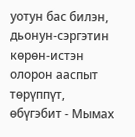уотун бас билэн, дьонун-сэргэтин көрөн-истэн олорон ааспыт төрүппүт, өбүгэбит - Мымах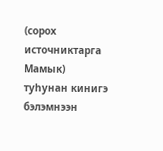(сорох источниктарга Мамык) туһунан кинигэ бэлэмнээн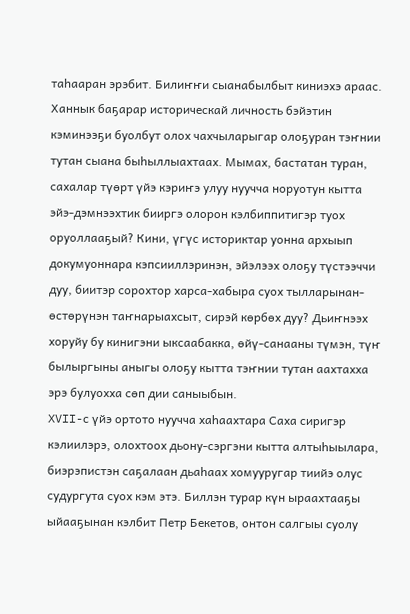таһааран эрэбит. Билиҥҥи сыанабылбыт киниэхэ араас.
Ханнык баҕарар историческай личность бэйэтин кэминээҕи буолбут олох чахчыларыгар олоҕуран тэҥнии тутан сыана быһыллыахтаах. Мымах, бастатан туран, сахалар түөрт үйэ кэриҥэ улуу нуучча норуотун кытта эйэ-дэмнээхтик бииргэ олорон кэлбиппитигэр туох оруоллааҕый? Кини, үгүс историктар уонна архыып докумуоннара кэпсииллэринэн, эйэлээх олоҕу түстээччи дуу, биитэр сорохтор харса-хабыра суох тылларынан-өстөрүнэн таҥнарыахсыт, сирэй көрбөх дуу? Дьиҥнээх хоруйу бу кинигэни ыксаабакка, өйү-санааны түмэн, түҥ былыргыны аныгы олоҕу кытта тэҥнии тутан аахтахха эрэ булуохха сөп дии саныыбын.
XVII-с үйэ ортото нуучча хаһаахтара Саха сиригэр кэлиилэрэ, олохтоох дьону-сэргэни кытта алтыһыылара, биэрэпистэн саҕалаан дьаһаах хомууругар тиийэ олус судургута суох кэм этэ. Биллэн турар күн ыраахтааҕы ыйааҕынан кэлбит Петр Бекетов, онтон салгыы суолу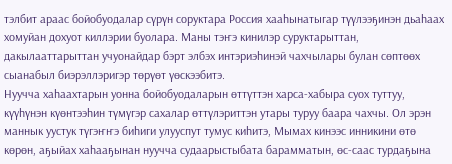тэлбит араас бойобуодалар сүрүн соруктара Россия хааһынатыгар түүлээҕинэн дьаһаах хомуйан дохуот киллэрии буолара. Маны тэҥэ кинилэр суруктарыттан, дакылааттарыттан учуонайдар бэрт элбэх интэриэһинэй чахчылары булан сөптөөх сыанабыл биэрэллэригэр төрүөт үөскээбитэ.
Нуучча хаһаахтарын уонна бойобуодаларын өттүттэн харса-хабыра суох туттуу, күүһүнэн күөнтээһин түмүгэр сахалар өттүлэриттэн утары туруу баара чахчы. Ол эрэн маннык уустук түгэҥҥэ биһиги улууспут тумус киһитэ, Мымах кинээс инникини өтө көрөн, аҕыйах хаһааҕынан нуучча судаарыстыбата барамматын, өс-саас турдаҕына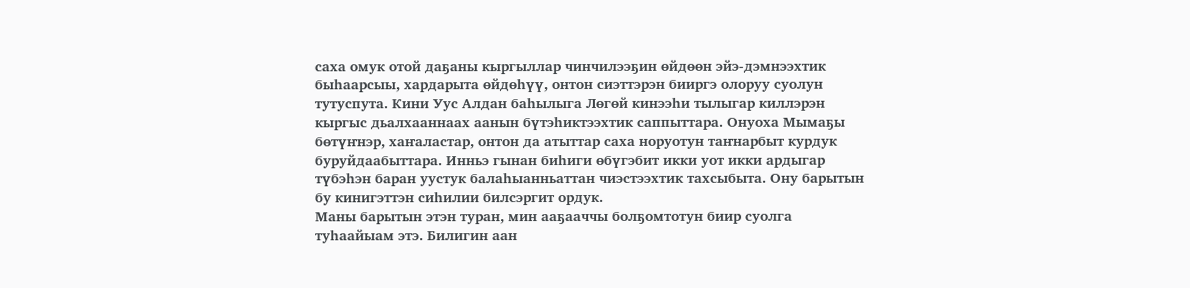саха омук отой даҕаны кыргыллар чинчилээҕин өйдөөн эйэ-дэмнээхтик быһаарсыы, хардарыта өйдөһүү, онтон сиэттэрэн бииргэ олоруу суолун тутуспута. Кини Уус Алдан баһылыга Лөгөй кинээһи тылыгар киллэрэн кыргыс дьалхааннаах аанын бүтэһиктээхтик саппыттара. Онуоха Мымаҕы бөтүҥнэр, хаҥаластар, онтон да атыттар саха норуотун таҥнарбыт курдук буруйдаабыттара. Инньэ гынан биһиги өбүгэбит икки уот икки ардыгар түбэһэн баран уустук балаһыанньаттан чиэстээхтик тахсыбыта. Ону барытын бу кинигэттэн сиһилии билсэргит ордук.
Маны барытын этэн туран, мин ааҕааччы болҕомтотун биир суолга туһаайыам этэ. Билигин аан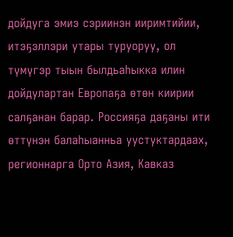дойдуга эмиэ сэриинэн ииримтийии, итэҕэллэри утары туруоруу, ол түмүгэр тыын былдьаһыкка илин дойдулартан Европаҕа өтөн киирии салҕанан барар. Россияҕа даҕаны ити өттүнэн балаһыанньа уустуктардаах, регионнарга Орто Азия, Кавказ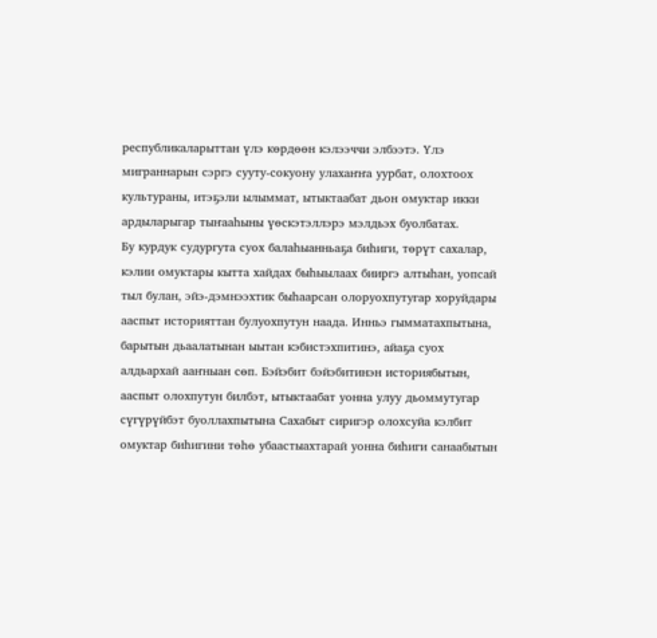республикаларыттан үлэ көрдөөн кэлээччи элбээтэ. Үлэ миграннарын сэргэ сууту-сокуону улахаҥҥа уурбат, олохтоох культураны, итэҕэли ылыммат, ытыктаабат дьон омуктар икки ардыларыгар тыҥааһыны үөскэтэллэрэ мэлдьэх буолбатах.
Бу курдук судургута суох балаһыанньаҕа биһиги, төрүт сахалар, кэлии омуктары кытта хайдах быһыылаах бииргэ алтыһан, уопсай тыл булан, эйэ-дэмнээхтик быһаарсан олоруохпутугар хоруйдары ааспыт историяттан булуохпутун наада. Инньэ гымматахпытына, барытын дьаалатынан ыытан кэбистэхпитинэ, айаҕа суох алдьархай ааҥныан сөп. Бэйэбит бэйэбитинэн историябытын, ааспыт олохпутун билбэт, ытыктаабат уонна улуу дьоммутугар сүгүрүйбэт буоллахпытына Сахабыт сиригэр олохсуйа кэлбит омуктар биһигини төһө убаастыахтарай уонна биһиги санаабытын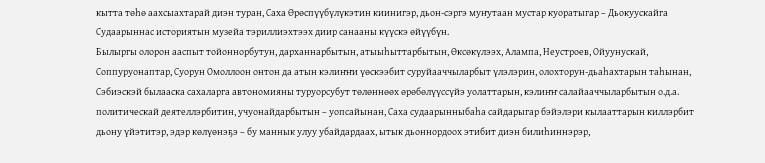кытта төһө аахсыахтарай диэн туран, Саха Өрөспүүбүлүкэтин киинигэр, дьон-сэргэ муҥутаан мустар куоратыгар – Дьокуускайга Судаарыннас историятын музейа тэриллиэхтээх диир санааны күүскэ өйүүбүн.
Былыргы олорон ааспыт тойоннорбутун, дарханнарбытын, атыыһыттарбытын, Өксөкүлээх, Алампа, Неустроев, Ойуунускай, Соппуруонаптар, Суорун Омоллоон онтон да атын кэлиҥҥи үөскээбит суруйааччыларбыт үлэлэрин, олохторун-дьаһахтарын таһынан, Сэбиэскэй былааска сахаларга автономияны туруорсубут төлөннөөх өрөбөлүүссүйэ уолаттарын, кэлиҥҥ салайааччыларбытын о.д.а. политическай деятеллэрбитин, учуонайдарбытын – уопсайынан, Саха судаарынныбаһа сайдарыгар бэйэлэри кылааттарын киллэрбит дьону үйэтитэр, эдэр көлүөнэҕэ – бу маннык улуу убайдардаах, ытык дьоннордоох этибит диэн билиһиннэрэр,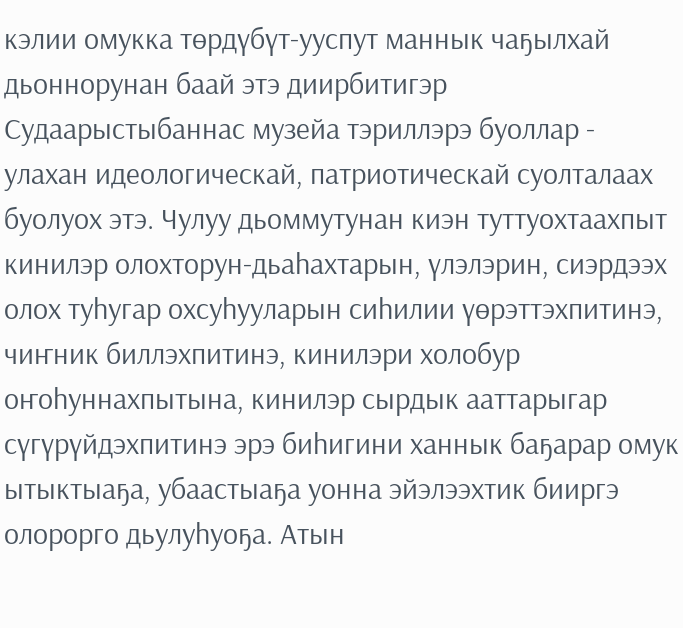кэлии омукка төрдүбүт-ууспут маннык чаҕылхай дьоннорунан баай этэ диирбитигэр Судаарыстыбаннас музейа тэриллэрэ буоллар - улахан идеологическай, патриотическай суолталаах буолуох этэ. Чулуу дьоммутунан киэн туттуохтаахпыт кинилэр олохторун-дьаһахтарын, үлэлэрин, сиэрдээх олох туһугар охсуһууларын сиһилии үөрэттэхпитинэ, чиҥник биллэхпитинэ, кинилэри холобур оҥоһуннахпытына, кинилэр сырдык ааттарыгар сүгүрүйдэхпитинэ эрэ биһигини ханнык баҕарар омук ытыктыаҕа, убаастыаҕа уонна эйэлээхтик бииргэ олорорго дьулуһуоҕа. Атын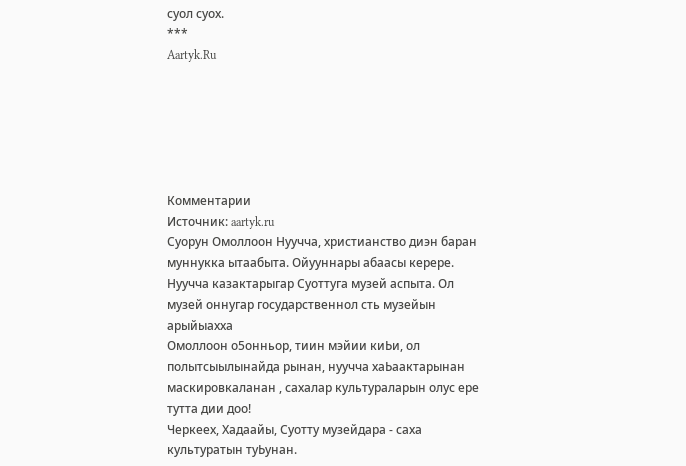суол суох.
***
Aartyk.Ru






Комментарии
Источник: aartyk.ru
Суорун Омоллоон Нуучча, христианство диэн баран муннукка ытаабыта. Ойууннары абаасы керере. Нуучча казактарыгар Суоттуга музей аспыта. Ол музей оннугар государственнол сть музейын арыйыахха
Омоллоон о5онньор, тиин мэйии киЬи, ол полытсыылынайда рынан, нуучча хаЬаактарынан маскировкаланан , сахалар культураларын олус ере тутта дии доо!
Черкеех, Хадаайы, Суотту музейдара - саха культуратын туЬунан.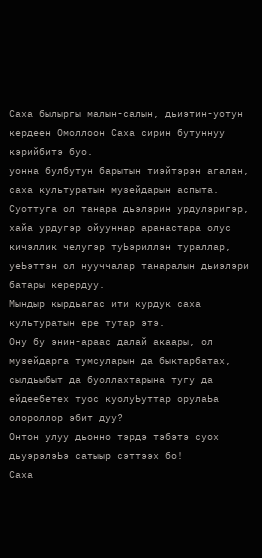Саха былыргы малын-салын, дьиэтин-уотун кердеен Омоллоон Саха сирин бутуннуу кэрийбитэ буо.
уонна булбутун барытын тиэйтэрэн агалан, саха культуратын музейдарын аспыта.
Суоттуга ол танара дьэлэрин урдулэригэр, хайа урдугэр ойууннар аранастара олус кичэллик челугэр туЬэриллэн тураллар, уеЬэттэн ол нууччалар танаралын дьиэлэри батары керердуу.
Мындыр кырдьагас ити курдук саха культуратын ере тутар этэ.
Ону бу энин-араас далай акаары, ол музейдарга тумсуларын да быктарбатах, сылдьыбыт да буоллахтарына тугу да ейдеебетех туос куолуЬуттар орулаЬа олороллор эбит дуу?
Онтон улуу дьонно тэрдэ тэбэтэ суох дьуэрэлэЬэ сатыыр сэттээх бо!
Саха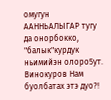омугун ААННЬАЛЫГАР тугу да онорбокко, "балык"курдук ньимийэн олоро5ут. Винокуров Нам буолбатах этэ дуо?!